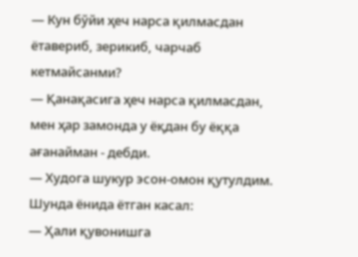— Кун бўйи ҳеч нарса қилмасдан ётавериб, зерикиб, чарчаб кетмайсанми?
— Қанақасига ҳеч нарса қилмасдан, мен ҳар замонда у ёқдан бу ёққа ағанайман - дебди.
— Худога шукур эсон-омон қутулдим.
Шунда ёнида ётган касал:
— Ҳали қувонишга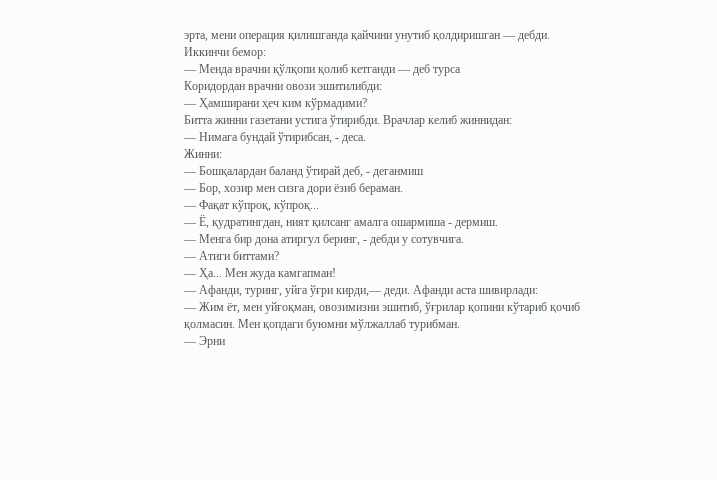эрта, мени операция қилишганда қайчини унутиб қолдиришган — дебди.
Иккинчи бемор:
— Менда врачни қўлқопи қолиб кетганди — деб турса
Коридордан врачни овози эшитилибди:
— Ҳамширани ҳеч ким кўрмадими?
Битта жинни газетани устига ўтирибди. Врачлар келиб жиннидан:
— Нимага бундай ўтирибсан, - деса.
Жинни:
— Бошқалардан баланд ўтирай деб, - деганмиш
— Бор, хозир мен сизга дори ёзиб бераман.
— Фақат кўпроқ, кўпроқ...
— Ё, қудратингдан, ният қилсанг амалга ошармиша - дермиш.
— Менга бир дона атиргул беринг, - дебди у сотувчига.
— Атиги биттами?
— Ҳа... Мен жуда камгапман!
— Афанди, туринг, уйга ўғри кирди,— деди. Афанди аста шивирлади:
— Жим ёт, мен уйғоқман, овозимизни эшитиб, ўғрилар қопини кўтариб қочиб қолмасин. Мен қопдаги буюмни мўлжаллаб турибман.
— Эрни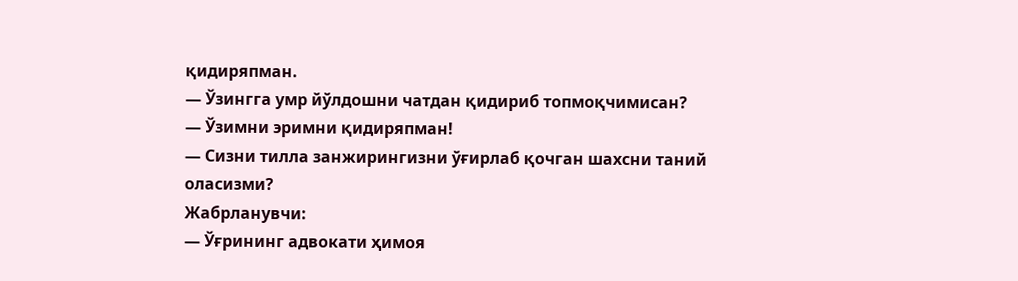қидиряпман.
— Ўзингга умр йўлдошни чатдан қидириб топмоқчимисан?
— Ўзимни эримни қидиряпман!
— Сизни тилла занжирингизни ўғирлаб қочган шахсни таний оласизми?
Жабрланувчи:
— Ўғрининг адвокати ҳимоя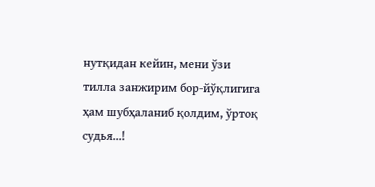нутқидан кейин, мени ўзи тилла занжирим бор-йўқлигига ҳам шубҳаланиб қолдим, ўртоқ судья...!